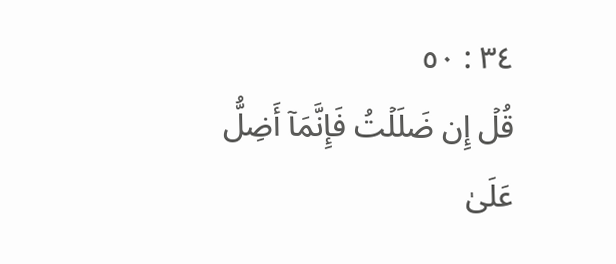٣٤ : ٥٠
قُلۡ إِن ضَلَلۡتُ فَإِنَّمَآ أَضِلُّ عَلَىٰ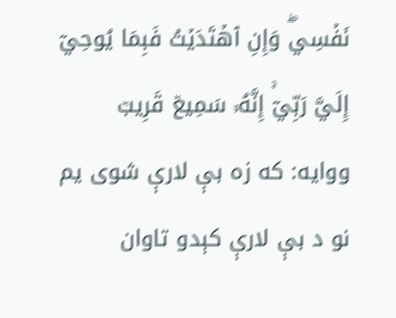نَفۡسِيۖ وَإِنِ ٱهۡتَدَيۡتُ فَبِمَا يُوحِيٓ إِلَيَّ رَبِّيٓۚ إِنَّهُۥ سَمِيعٞ قَرِيبٞ
ووايه: كه زه بې لارې شوى يم نو د بې لارې كېدو تاوان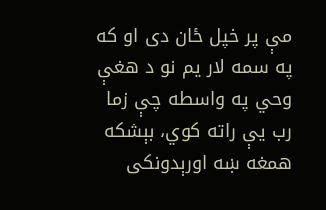مې پر خپل ځان دى او كه په سمه لار يم نو د هغې وحي په واسطه چې زما رب يې راته كوي، بېشكه همغه ښه اورېدونكى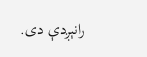رانېږدې دى.